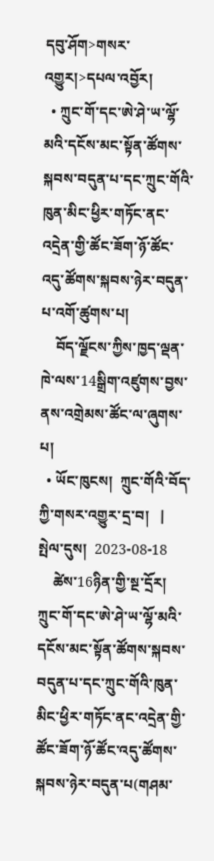དབུ་ཤོག>གསར་འགྱུར།>དཔལ་འབྱོར།
  • ཀྲུང་གོ་དང་ཨེ་ཤེ་ཡ་ལྷོ་མའི་དངོས་མང་སྟོན་ཚོགས་སྐབས་བདུན་པ་དང་ཀྲུང་གོའི་ཁུན་མིང་ཕྱིར་གཏོང་ནང་འདྲེན་གྱི་ཚོང་ཟོག་ཉོ་ཚོང་འདུ་ཚོགས་སྐབས་ཉེར་བདུན་པ་འགོ་ཚུགས་པ།
    བོད་ལྗོངས་ཀྱིས་ཁྱད་ལྡན་ཁེ་ལས་14སྒྲིག་འཛུགས་བྱས་ནས་འགྲེམས་ཚོང་ལ་ཞུགས་པ།
  • ཡོང་ཁུངས།  ཀྲུང་གོའི་བོད་ཀྱི་གསར་འགྱུར་དྲ་བ།   |     སྤེལ་དུས།  2023-08-18
    ཚེས་16ཉིན་གྱི་སྔ་དྲོར། ཀྲུང་གོ་དང་ཨེ་ཤེ་ཡ་ལྷོ་མའི་དངོས་མང་སྟོན་ཚོགས་སྐབས་བདུན་པ་དང་ཀྲུང་གོའི་ཁུན་མིང་ཕྱིར་གཏོང་ནང་འདྲེན་གྱི་ཚོང་ཟོག་ཉོ་ཚོང་འདུ་ཚོགས་སྐབས་ཉེར་བདུན་པ(གཤམ་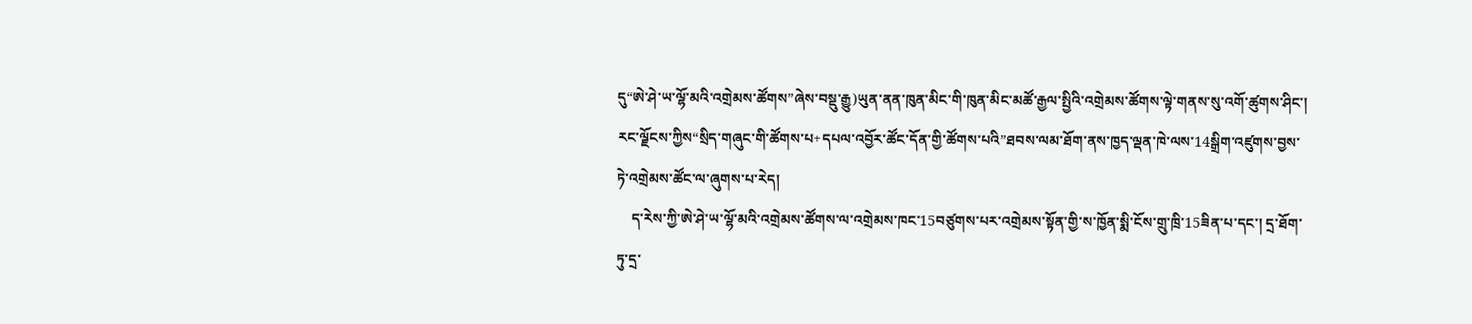དུ“ཨེ་ཤེ་ཡ་ལྷོ་མའི་འགྲེམས་ཚོགས”ཞེས་བསྡུ་རྒྱུ)ཡུན་ནན་ཁུན་མིང་གི་ཁུན་མིང་མཚོ་རྒྱལ་སྤྱིའི་འགྲེམས་ཚོགས་ལྟེ་གནས་སུ་འགོ་ཚུགས་ཤིང་། རང་ལྗོངས་ཀྱིས“སྲིད་གཞུང་གི་ཚོགས་པ+དཔལ་འབྱོར་ཚོང་དོན་གྱི་ཚོགས་པའི”ཐབས་ལམ་ཐོག་ནས་ཁྱད་ལྡན་ཁེ་ལས་14སྒྲིག་འཛུགས་བྱས་ཏེ་འགྲེམས་ཚོང་ལ་ཞུགས་པ་རེད།
    ད་རེས་ཀྱི་ཨེ་ཤེ་ཡ་ལྷོ་མའི་འགྲེམས་ཚོགས་ལ་འགྲེམས་ཁང་15བཙུགས་པར་འགྲེམས་སྟོན་གྱི་ས་ཁྱོན་སྨི་ངོས་གྲུ་ཁྲི་15ཟིན་པ་དང་། དྲ་ཐོག་ཏུ་དྲ་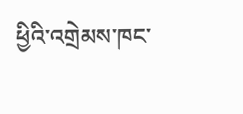ཕྱིའི་འགྲེམས་ཁང་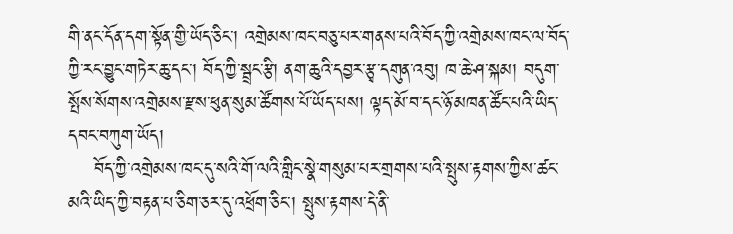གི་ནང་དོན་དག་སྟོན་གྱི་ཡོད་ཅིང་། འགྲེམས་ཁང་བཅུ་པར་གནས་པའི་བོད་ཀྱི་འགྲེམས་ཁང་ལ་བོད་ཀྱི་རང་བྱུང་གཏེར་ཆུ་དང་། བོད་ཀྱི་སྦྲང་རྩི། ནག་ཆུའི་དབྱར་རྩྭ་དགུན་འབུ། ཁ་ཆེ་ཤ་སྐམ། བདུག་སྤོས་སོགས་འགྲེམས་རྫས་ཕུན་སུམ་ཚོགས་པོ་ཡོད་པས། ལྟད་མོ་བ་དང་ཉོ་མཁན་ཚོང་པའི་ཡིད་དབང་བཀུག་ཡོད།
    བོད་ཀྱི་འགྲེམས་ཁང་དུ་སའི་གོ་ལའི་གླིང་སྣེ་གསུམ་པར་གྲགས་པའི་སྤུས་རྟགས་ཀྱིས་ཚང་མའི་ཡིད་ཀྱི་བརྟན་པ་ཅིག་ཅར་དུ་འཕྲོག་ཅིང་། སྤུས་རྟགས་དེ་ནི་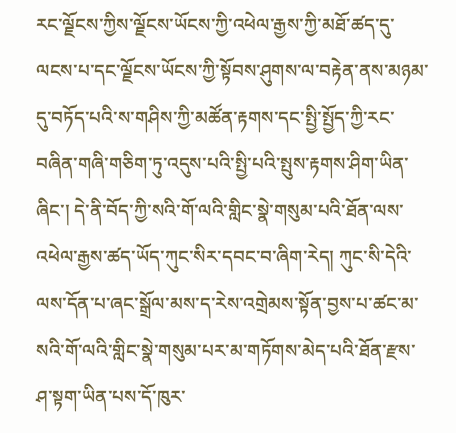རང་ལྗོངས་ཀྱིས་ལྗོངས་ཡོངས་ཀྱི་འཕེལ་རྒྱས་ཀྱི་མཐོ་ཚད་དུ་ལངས་པ་དང་ལྗོངས་ཡོངས་ཀྱི་སྟོབས་ཤུགས་ལ་བརྟེན་ནས་མཉམ་དུ་བཏོད་པའི་ས་གཤིས་ཀྱི་མཚོན་རྟགས་དང་སྤྱི་སྤྱོད་ཀྱི་རང་བཞིན་གཞི་གཅིག་ཏུ་འདུས་པའི་སྤྱི་པའི་སྤུས་རྟགས་ཤིག་ཡིན་ཞིང་། དེ་ནི་བོད་ཀྱི་སའི་གོ་ལའི་གླིང་སྣེ་གསུམ་པའི་ཐོན་ལས་འཕེལ་རྒྱས་ཚད་ཡོད་ཀུང་སིར་དབང་བ་ཞིག་རེད། ཀུང་སི་དེའི་ལས་དོན་པ་ཞང་སྒྲོལ་མས་ད་རེས་འགྲེམས་སྟོན་བྱས་པ་ཚང་མ་སའི་གོ་ལའི་གླིང་སྣེ་གསུམ་པར་མ་གཏོགས་མེད་པའི་ཐོན་རྫས་ཤ་སྟག་ཡིན་པས་དོ་ཁུར་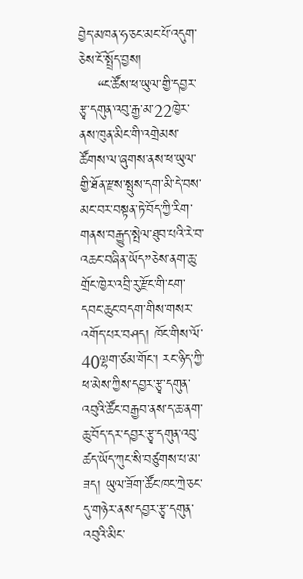བྱེད་མཁན་ཧ་ཅང་མང་པོ་འདུག་ཅེས་ངོ་སྤྲོད་བྱས།
    “ང་ཚོས་ཕ་ཡུལ་གྱི་དབྱར་རྩྭ་དགུན་འབུ་རྒྱ་མ་22ཁྱེར་ནས་ཁུན་མིང་གི་འགྲེམས་ཚོགས་ལ་ཞུགས་ནས་ཕ་ཡུལ་གྱི་ཐོན་རྫས་སྤུས་དག་མི་དེ་བས་མང་བར་བསྟན་ཏེ་བོད་ཀྱི་རིག་གནས་བརྒྱུད་སྤེལ་ཐུབ་པའི་རེ་བ་འཆང་བཞིན་ཡོད”ཅེས་ནག་ཆུ་གྲོང་ཁྱེར་འབྲི་རུ་རྫོང་གི་ངག་དབང་ཆུང་བདག་གིས་གསར་འགོད་པར་བཤད། ཁོང་གིས་ལོ་40ལྷག་ཙམ་གོང་། རང་ཉིད་ཀྱི་ཕ་མེས་ཀྱིས་དབྱར་རྩྭ་དགུན་འབུའི་ཚོང་བརྒྱབ་ནས་ད་ཆ་ནག་ཆུ་བོད་དར་དབྱར་རྩྭ་དགུན་འབུ་ཚད་ཡོད་ཀུང་སི་བཙུགས་པ་མ་ཟད། ཡུལ་ཟོག་ཚོང་ཁང་ཀྲེ་ཅང་དུ་གཉེར་ནས་དབྱར་རྩྭ་དགུན་འབུའི་མིང་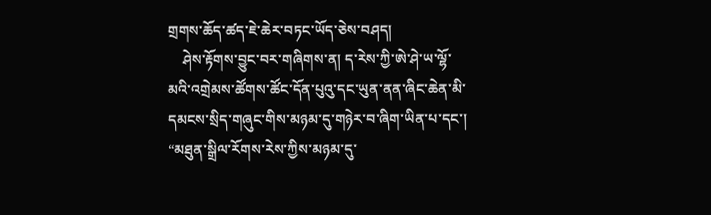གྲགས་ཆོད་ཚད་ཇེ་ཆེར་བཏང་ཡོད་ཅེས་བཤད།
    ཤེས་རྟོགས་བྱུང་བར་གཞིགས་ན། ད་རེས་ཀྱི་ཨེ་ཤེ་ཡ་ལྷོ་མའི་འགྲེམས་ཚོགས་ཚོང་དོན་པུའུ་དང་ཡུན་ནན་ཞིང་ཆེན་མི་དམངས་སྲིད་གཞུང་གིས་མཉམ་དུ་གཉེར་བ་ཞིག་ཡིན་པ་དང་། “མཐུན་སྒྲིལ་རོགས་རེས་ཀྱིས་མཉམ་དུ་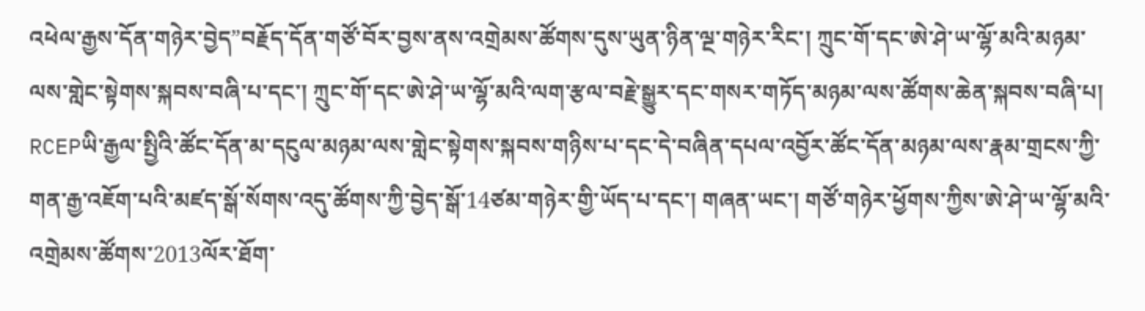འཕེལ་རྒྱས་དོན་གཉེར་བྱེད”བརྗོད་དོན་གཙོ་བོར་བྱས་ནས་འགྲེམས་ཚོགས་དུས་ཡུན་ཉིན་ལྔ་གཉེར་རིང་། ཀྲུང་གོ་དང་ཨེ་ཤེ་ཡ་ལྷོ་མའི་མཉམ་ལས་གླེང་སྟེགས་སྐབས་བཞི་པ་དང་། ཀྲུང་གོ་དང་ཨེ་ཤེ་ཡ་ལྷོ་མའི་ལག་རྩལ་བརྗེ་སྒྱུར་དང་གསར་གཏོད་མཉམ་ལས་ཚོགས་ཆེན་སྐབས་བཞི་པ། RCEPཡི་རྒྱལ་སྤྱིའི་ཚོང་དོན་མ་དངུལ་མཉམ་ལས་གླེང་སྟེགས་སྐབས་གཉིས་པ་དང་དེ་བཞིན་དཔལ་འབྱོར་ཚོང་དོན་མཉམ་ལས་རྣམ་གྲངས་ཀྱི་གན་རྒྱ་འཇོག་པའི་མཛད་སྒོ་སོགས་འདུ་ཚོགས་ཀྱི་བྱེད་སྒོ་14ཙམ་གཉེར་གྱི་ཡོད་པ་དང་། གཞན་ཡང་། གཙོ་གཉེར་ཕྱོགས་ཀྱིས་ཨེ་ཤེ་ཡ་ལྷོ་མའི་འགྲེམས་ཚོགས་2013ལོར་ཐོག་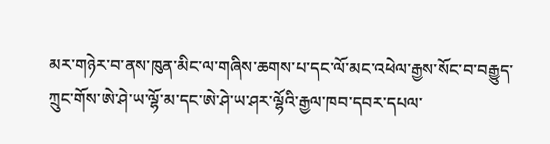མར་གཉེར་བ་ནས་ཁུན་མིང་ལ་གཞིས་ཆགས་པ་དང་ལོ་མང་འཕེལ་རྒྱས་སོང་བ་བརྒྱུད་ཀྲུང་གོས་ཨེ་ཤེ་ཡ་ལྷོ་མ་དང་ཨེ་ཤེ་ཡ་ཤར་ལྷོའི་རྒྱལ་ཁབ་དབར་དཔལ་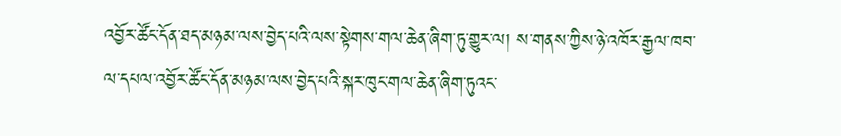འབྱོར་ཚོང་དོན་ཐད་མཉམ་ལས་བྱེད་པའི་ལས་སྟེགས་གལ་ཆེན་ཞིག་ཏུ་གྱུར་ལ། ས་གནས་ཀྱིས་ཉེ་འཁོར་རྒྱལ་ཁབ་ལ་དཔལ་འབྱོར་ཚོང་དོན་མཉམ་ལས་བྱེད་པའི་སྐར་ཁུང་གལ་ཆེན་ཞིག་ཏུའང་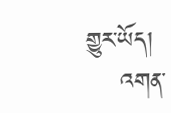གྱུར་ཡོད།
    འགན་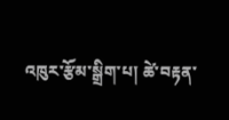འཁུར་རྩོམ་སྒྲིག་པ། ཚེ་བརྟན་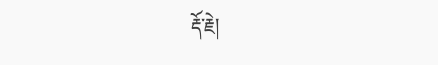རྡོ་རྗེ།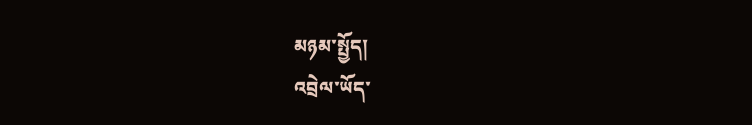མཉམ་སྤྱོད།
འབྲེལ་ཡོད་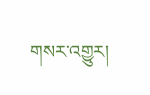གསར་འགྱུར།